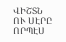ՎԻՇՏՆ ՈՒ ՍԷՐԸ ՈՐՊԷՍ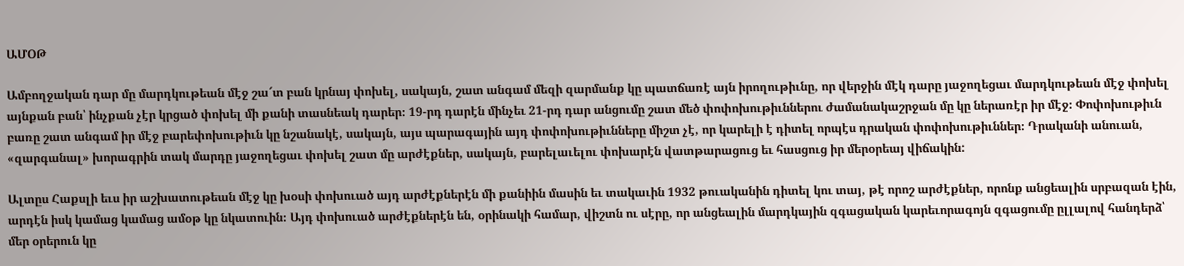ԱՄՕԹ

Ամբողջական դար մը մարդկութեան մէջ շա՜տ բան կրնայ փոխել, սակայն, շատ անգամ մեզի զարմանք կը պատճառէ այն իրողութիւնը, որ վերջին մէկ դարը յաջողեցաւ մարդկութեան մէջ փոխել այնքան բան՝ ինչքան չէր կրցած փոխել մի քանի տասնեակ դարեր։ 19-րդ դարէն մինչեւ 21-րդ դար անցումը շատ մեծ փոփոխութիւններու ժամանակաշրջան մը կը ներառէր իր մէջ։ Փոփոխութիւն բառը շատ անգամ իր մէջ բարեփոխութիւն կը նշանակէ, սակայն, այս պարագային այդ փոփոխութիւնները միշտ չէ, որ կարելի է դիտել որպէս դրական փոփոխութիւններ։ Դրականի անուան, «զարգանալ» խորագրին տակ մարդը յաջողեցաւ փոխել շատ մը արժէքներ, սակայն, բարելաւելու փոխարէն վատթարացուց եւ հասցուց իր մերօրեայ վիճակին:

Ալտըս Հաքսլի եւս իր աշխատութեան մէջ կը խօսի փոխուած այդ արժէքներէն մի քանիին մասին եւ տակաւին 1932 թուականին դիտել կու տայ, թէ որոշ արժէքներ, որոնք անցեալին սրբազան էին, արդէն իսկ կամաց կամաց ամօթ կը նկատուին։ Այդ փոխուած արժէքներէն են, օրինակի համար, վիշտն ու սէրը, որ անցեալին մարդկային զգացական կարեւորագոյն զգացումը ըլլալով հանդերձ՝ մեր օրերուն կը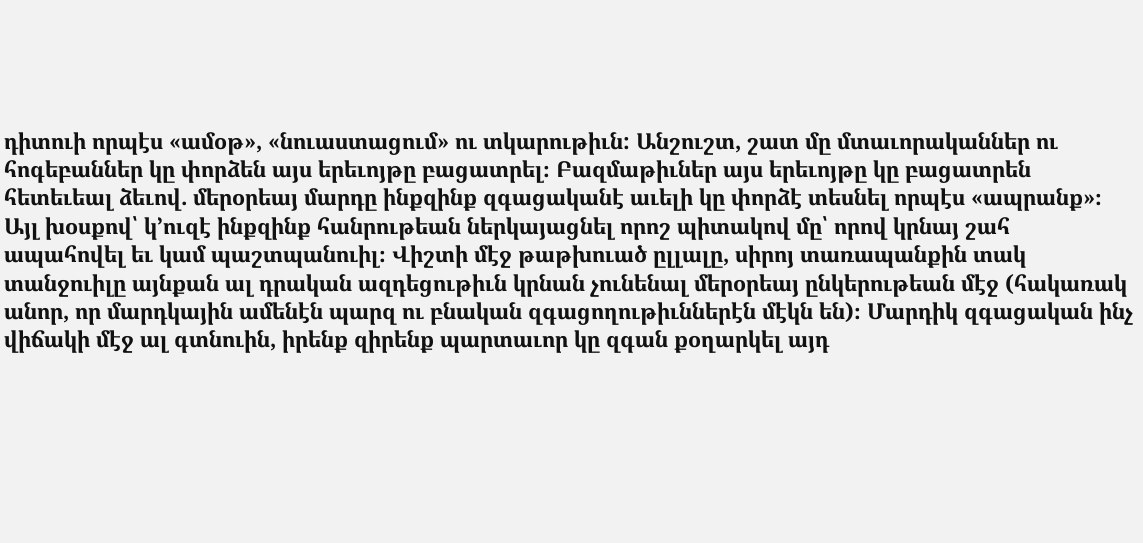դիտուի որպէս «ամօթ», «նուաստացում» ու տկարութիւն: Անշուշտ, շատ մը մտաւորականներ ու հոգեբաններ կը փորձեն այս երեւոյթը բացատրել։ Բազմաթիւներ այս երեւոյթը կը բացատրեն հետեւեալ ձեւով. մերօրեայ մարդը ինքզինք զգացականէ աւելի կը փորձէ տեսնել որպէս «ապրանք»։ Այլ խօսքով՝ կ՚ուզէ ինքզինք հանրութեան ներկայացնել որոշ պիտակով մը՝ որով կրնայ շահ ապահովել եւ կամ պաշտպանուիլ։ Վիշտի մէջ թաթխուած ըլլալը, սիրոյ տառապանքին տակ տանջուիլը այնքան ալ դրական ազդեցութիւն կրնան չունենալ մերօրեայ ընկերութեան մէջ (հակառակ անոր, որ մարդկային ամենէն պարզ ու բնական զգացողութիւններէն մէկն են)։ Մարդիկ զգացական ինչ վիճակի մէջ ալ գտնուին, իրենք զիրենք պարտաւոր կը զգան քօղարկել այդ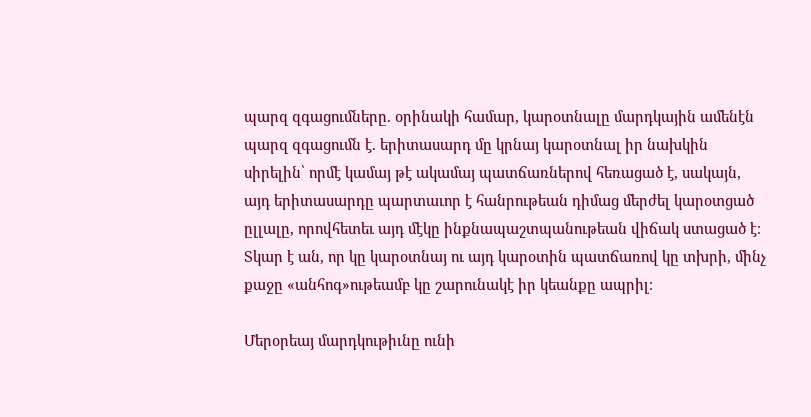պարզ զգացումները. օրինակի համար, կարօտնալը մարդկային ամենէն պարզ զգացումն է. երիտասարդ մը կրնայ կարօտնալ իր նախկին սիրելին՝ որմէ կամայ թէ ակամայ պատճառներով հեռացած է, սակայն, այդ երիտասարդը պարտաւոր է հանրութեան դիմաց մերժել կարօտցած ըլլալը, որովհետեւ այդ մէկը ինքնապաշտպանութեան վիճակ ստացած է։ Տկար է ան, որ կը կարօտնայ ու այդ կարօտին պատճառով կը տխրի, մինչ քաջը «անհոգ»ութեամբ կը շարունակէ իր կեանքը ապրիլ։

Մերօրեայ մարդկութիւնը ունի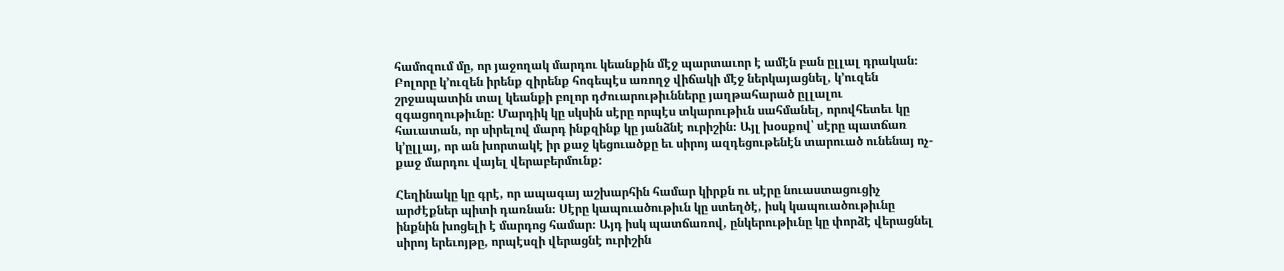համոզում մը, որ յաջողակ մարդու կեանքին մէջ պարտաւոր է ամէն բան ըլլալ դրական։ Բոլորը կ՚ուզեն իրենք զիրենք հոգեպէս առողջ վիճակի մէջ ներկայացնել, կ՚ուզեն շրջապատին տալ կեանքի բոլոր դժուարութիւնները յաղթահարած ըլլալու զգացողութիւնը: Մարդիկ կը սկսին սէրը որպէս տկարութիւն սահմանել, որովհետեւ կը հաւատան, որ սիրելով մարդ ինքզինք կը յանձնէ ուրիշին։ Այլ խօսքով՝ սէրը պատճառ կ՚ըլլայ, որ ան խորտակէ իր քաջ կեցուածքը եւ սիրոյ ազդեցութենէն տարուած ունենայ ոչ-քաջ մարդու վայել վերաբերմունք:

Հեղինակը կը գրէ, որ ապագայ աշխարհին համար կիրքն ու սէրը նուաստացուցիչ արժէքներ պիտի դառնան։ Սէրը կապուածութիւն կը ստեղծէ, իսկ կապուածութիւնը ինքնին խոցելի է մարդոց համար։ Այդ իսկ պատճառով, ընկերութիւնը կը փորձէ վերացնել սիրոյ երեւոյթը, որպէսզի վերացնէ ուրիշին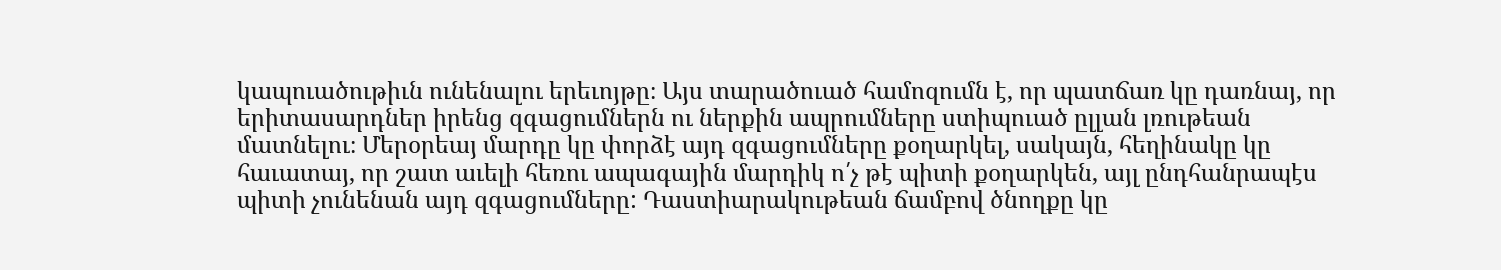կապուածութիւն ունենալու երեւոյթը։ Այս տարածուած համոզումն է, որ պատճառ կը դառնայ, որ երիտասարդներ իրենց զգացումներն ու ներքին ապրումները ստիպուած ըլլան լռութեան մատնելու։ Մերօրեայ մարդը կը փորձէ այդ զգացումները քօղարկել, սակայն, հեղինակը կը հաւատայ, որ շատ աւելի հեռու ապագային մարդիկ ո՛չ թէ պիտի քօղարկեն, այլ ընդհանրապէս պիտի չունենան այդ զգացումները: Դաստիարակութեան ճամբով ծնողքը կը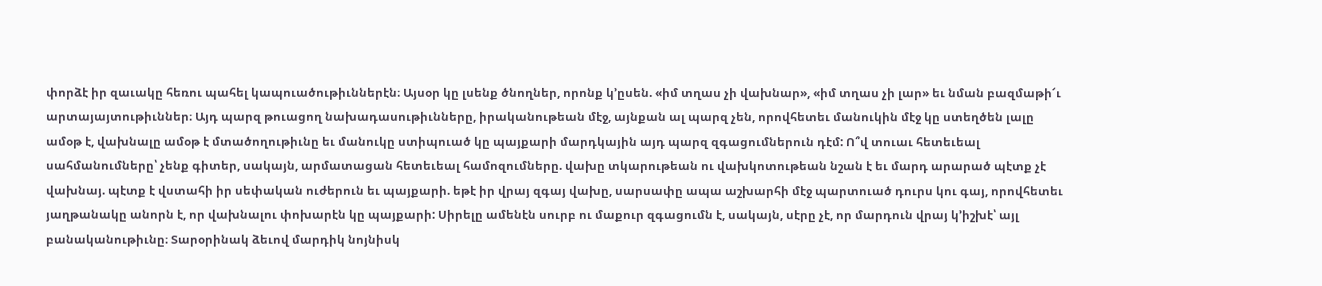փորձէ իր զաւակը հեռու պահել կապուածութիւններէն։ Այսօր կը լսենք ծնողներ, որոնք կ՚ըսեն. «իմ տղաս չի վախնար», «իմ տղաս չի լար» եւ նման բազմաթի՜ւ արտայայտութիւններ։ Այդ պարզ թուացող նախադասութիւնները, իրականութեան մէջ, այնքան ալ պարզ չեն, որովհետեւ մանուկին մէջ կը ստեղծեն լալը ամօթ է, վախնալը ամօթ է մտածողութիւնը եւ մանուկը ստիպուած կը պայքարի մարդկային այդ պարզ զգացումներուն դէմ: Ո՞վ տուաւ հետեւեալ սահմանումները՝ չենք գիտեր, սակայն, արմատացան հետեւեալ համոզումները. վախը տկարութեան ու վախկոտութեան նշան է եւ մարդ արարած պէտք չէ վախնայ. պէտք է վստահի իր սեփական ուժերուն եւ պայքարի. եթէ իր վրայ զգայ վախը, սարսափը ապա աշխարհի մէջ պարտուած դուրս կու գայ, որովհետեւ յաղթանակը անորն է, որ վախնալու փոխարէն կը պայքարի: Սիրելը ամենէն սուրբ ու մաքուր զգացումն է, սակայն, սէրը չէ, որ մարդուն վրայ կ՚իշխէ՝ այլ բանականութիւնը։ Տարօրինակ ձեւով մարդիկ նոյնիսկ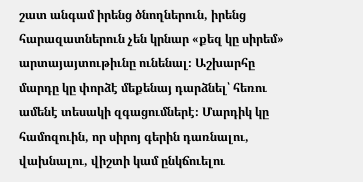շատ անգամ իրենց ծնողներուն, իրենց հարազատներուն չեն կրնար «քեզ կը սիրեմ» արտայայտութիւնը ունենալ։ Աշխարհը մարդը կը փորձէ մեքենայ դարձնել՝ հեռու ամենէ տեսակի զգացումներէ։ Մարդիկ կը համոզուին, որ սիրոյ գերին դառնալու, վախնալու, վիշտի կամ ընկճուելու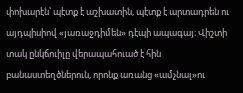փոխարէն՝ պէտք է աշխատին, պէտք է արտադրեն ու այդպիսիով «յառաջդիմեն» դէպի ապագայ։ Վիշտի տակ ընկճուիլը վերապահուած է հին բանաստեղծներուն, որոնք առանց «ամչնալ»ու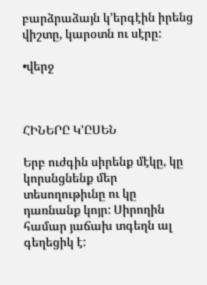բարձրաձայն կ՚երգէին իրենց վիշտը, կարօտն ու սէրը:

•վերջ



ՀԻՆԵՐԸ Կ՚ԸՍԵՆ

Երբ ուժգին սիրենք մէկը, կը կորսնցնենք մեր տեսողութիւնը ու կը դառնանք կոյր: Սիրողին համար յաճախ տգեղն ալ գեղեցիկ է: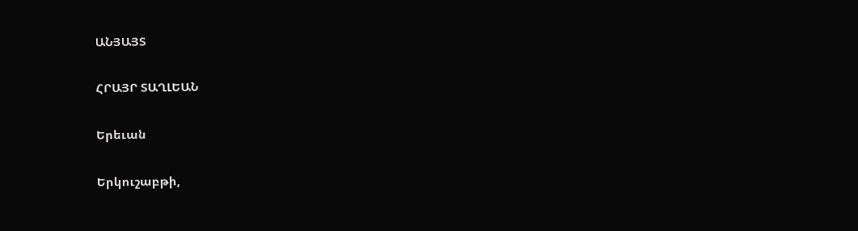ԱՆՅԱՅՏ

ՀՐԱՅՐ ՏԱՂԼԵԱՆ

Երեւան

Երկուշաբթի,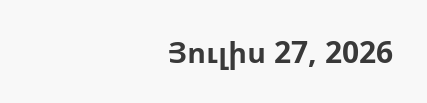Յուլիս 27, 2026